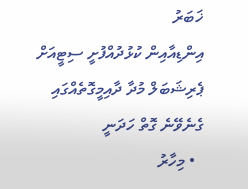ޚަބަރު
އިންޑިއާއިން ކުޅުދުއްފުށީ ސިޓީއަށް ޕެރިޝަބަލް މުދާ ދާއިމީގޮތެއްގައި ގެނެވޭނެ ގޮތް ހަދަނީ
  • މިހާރު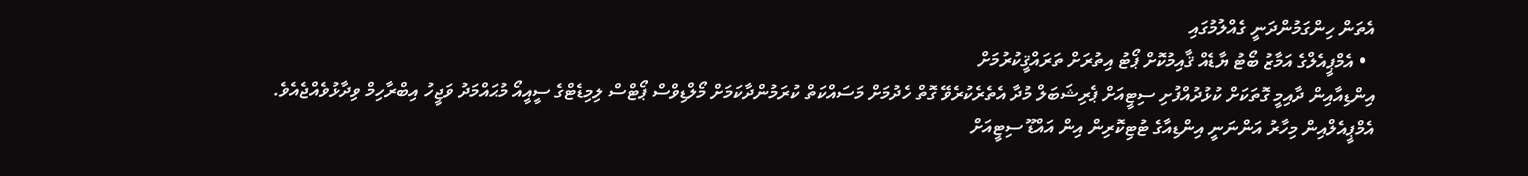އެތަން ހިންގަމުންދަނީ ގެއްލުމުގައި
  • އެމްޕީއެލްގެ އަމާޒު ބޯޓު ޔާޑެއް ޤާއިމުކޮށް ޕޯޓު އިތުރަށް ތަރައްޤީކުރުމަށް
އިންޑިއާއިން ދާއިމީ ގޮތަކަށް ކުޅުދުއްފުށި ސިޓީއަށް ޕެރިޝަބަލް މުދާ އެތެރެކުރެވޭ ގޮތް ހެދުމަށް މަސައްކަތް ކުރަމުންދާކަމަށް މޯލްޑިވްސް ޕޯޓްސް ލިމިޑެޓްގެ ސީއީއޯ މުޙައްމަދު ވަޖީހު އިބްރާހިމް ވިދާޅުވެއްޖެއެވެ.
އެމްޕީއެލްއިން މިހާރު އަންނަނީ އިންޑިއާގެ ޓުޓިކޮރިން އިން އައްޑޫ ސިޓީއަށް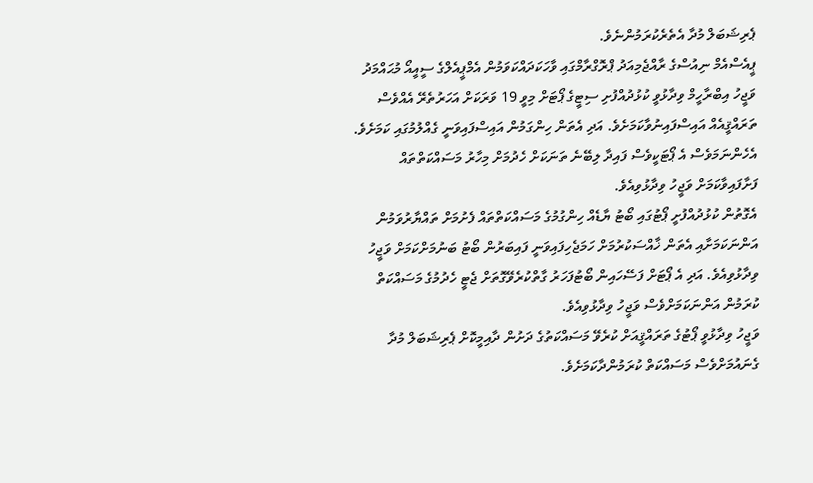ޕެރިޝަބަލް މުދާ އެތެރެކުރަމުންނެވެ.
ޕީއެސްއެމް ނިއުސްގެ ރާއްޖެމިއަދު ޕްރޮގްރާމްގައި ވާހަކަދައްކަވަމުން އެމްޕީއެލްގެ ސީއީއޯ މުޙައްމަދު ވަޖީހު އިބްރާހީމް ވިދާޅުވީ ކުޅުދުއްފުށި ސިޓީގެ ޕޯޓަށް މިވީ 19 ވަރަކަށް އަހަރުތެރޭ އެއްވެސް ތަރައްޤީއެއް އައިސްފައިނުވާކަމަށެވެ. އަދި އެތަން ހިންގަމުން އައިސްފައިވަނީ ގެއްލުމުގައި ކަމަށެވެ. އެހެންނަމަވެސް އެ ޕޯޓަކީވެސް ފައިދާ ލިބޭނެ ތަނަކަށް ހެދުމަށް މިހާރު މަސައްކަތްތައް ފަށާފައިވާކަމަށް ވަޖީހު ވިދާޅުވިއެވެ.
އެގޮތުން ކުޅުދުއްފުށީ ޕޯޓުގައި ބޯޓު ޔާޑެއް ހިންގުމުގެ މަސައްކަތްތައް ފެށުމަށް ތައްޔާރުވަމުން އަންނަކަމަށާއި އެތަން ޚާއްސަކުރުމަށް ހަމަޖެހިފައިވަނީ ފައިބަރުން ބޯޓު ބަނުމަށްކަމަށް ވަޖީހު ވިދާޅުވިއެވެ. އަދި އެ ޕޯޓަށް ފަސޭހައިން ބޯޓުފަހަރު ގާތްކުރެވޭގޮތަށް ޖެޓީ ހެދުމުގެ މަސައްކަތް ކުރަމުން އަންނަކަމަށްވެސް ވަޖީހު ވިދާޅުވިއެވެ.
ވަޖީހު ވިދާޅުވީ ޕޯޓުގެ ތަރައްޤީއަށް ކުރެވޭ މަސައްކަތުގެ ދަށުން ދާއިމީކޮށް ޕެރިޝަބަލް މުދާ ގެނައުމަށްވެސް މަސައްކަތް ކުރަމުންދާކަމަށެވެ.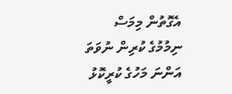އެގޮތުން މިމަސް ނިމުމުގެ ކުރިން ނުވަތަ އަންނަ މަހުގެ ކުރީކޮޅު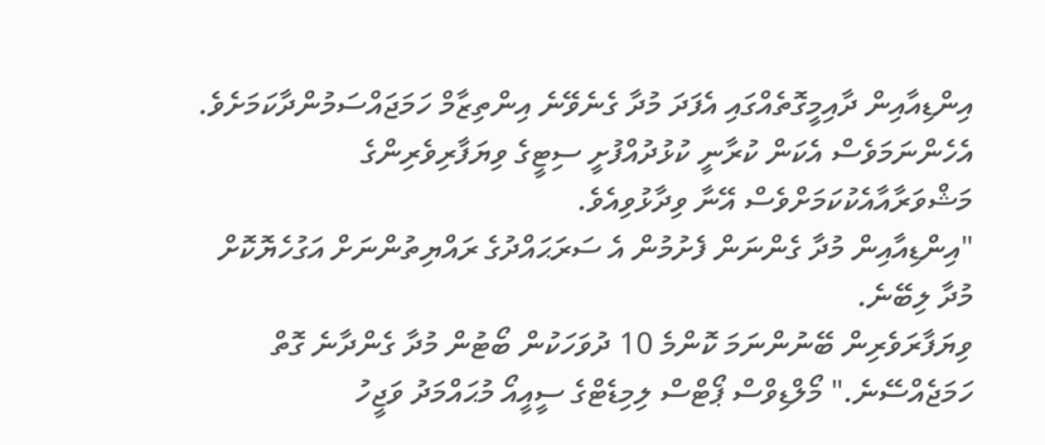އިންޑިއާއިން ދާއިމީގޮތެއްގައި އެފަދަ މުދާ ގެނެވޭނެ އިންތިޒާމް ހަމަޖައްސަމުންދާކަމަށެވެ. އެހެންނަމަވެސް އެކަން ކުރާނީ ކުޅުދުއްފުށީ ސިޓީގެ ވިޔަފާރިވެރިންގެ މަޝްވަރާއާއެކުކަމަށްވެސް އޭނާ ވިދާޅުވިއެވެ.
"އިންޑިއާއިން މުދާ ގެންނަން ފެށުމުން އެ ސަރަޙައްދުގެ ރައްޔިތުންނަށް އަގުހެޔޮކޮށް މުދާ ލިބޭނެ.
ވިޔަފާރަވެރިން ބޭނުންނަމަ ކޮންމެ 10 ދުވަހަކުން ބޯޓުން މުދާ ގެންދާނެ ގޮތް ހަމަޖެއްސޭނެ." މޯލްޑިވްސް ޕޯޓްސް ލިމިޑެޓްގެ ސީއީއޯ މުޙައްމަދު ވަޖީހު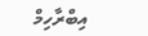އިބްރާހިމް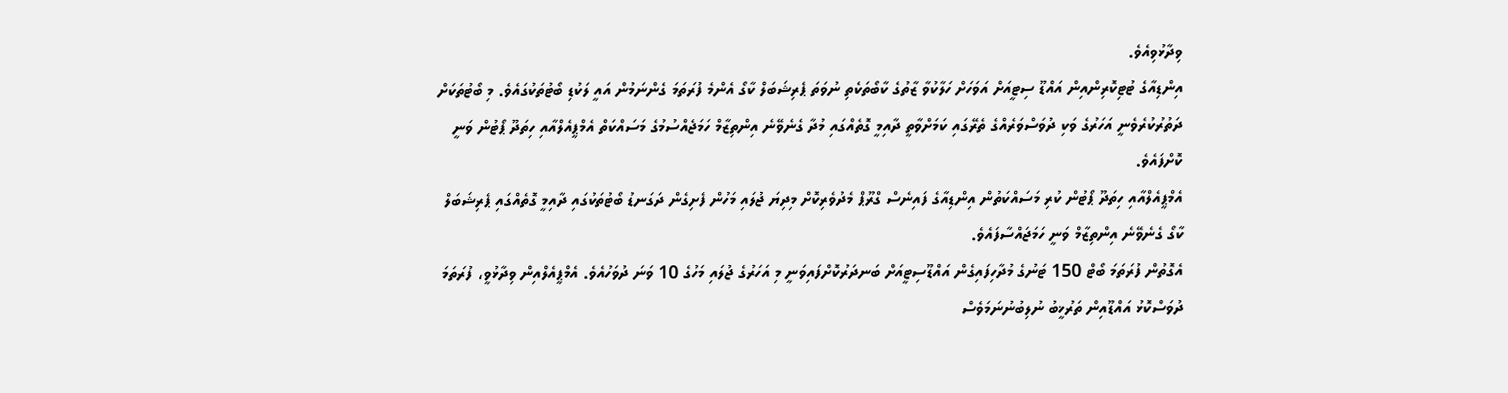ވިދާޅުވިއެވެ.
އިންޑިއާގެ ޓުޓިކޮރިންއިން އައްޑޫ ސިޓީއަށް އަވަހަށް ހަލާކުވާ ޒާތުގެ ކާބޯތަކެތި ނުވަތަ ޕެރިޝަބަލް ކާގޯ އެންމެ ފުރަތަމަ ގެންނަމުން އައީ ލަކުޑި ބޯޓުތަކުގައެވެ. މި ބޯޓުތަކަށް ދަތުރުކުރެވެނީ އަހަރުގެ ވަކި ދުވަސްވަރެއްގެ ތެރޭގައި ކަމަށްވާތީ ދާއިމީ ގޮތެއްގައި މުދާ ގެނެވޭނެ އިންތިޒާމް ހަމަޖެއްސުމުގެ މަސައްކަތް އެމްޕީއެލްއާއި ހިތަދޫ ޕޯޓުން ވަނީ ކޮށްފައެވެ.
އެމްޕީއެލްއާއި ހިތަދޫ ޕޯޓުން ކުރި މަސައްކަތުން އިންޑިއާގެ ފައިނެސް ގްރޫޕް މެދުވެރިކޮށް މިދިޔަ ޖުލައި މަހުން ފެށިގެން ދަގަނޑު ބޯޓުތަކުގައި ދާއިމީ ގޮތެއްގައި ޕެރިޝަބަލް ކާގޯ ގެނެވޭނެ އިންތިޒާމް ވަނީ ހަމަޖައްސާފައެވެ.
އެގޮތުން ފުރަތަމަ ބޯޓް 150 ޓަނުގެ މުދާހިފައިގެން އައްޑޫސިޓީއަށް ބަނދަރުކޮށްފައިވަނީ މި އަހަރުގެ ޖުލައި މަހުގެ 10 ވަނަ ދުވަހުއެވެ. އެމްޕީއެލްއިން ވިދާޅުވީ، ފުރަތަމަ ދުވަސްކޮޅު އައްޑޫއިން ތަރުޚީބު ނުލިބުނުނަމަވެސް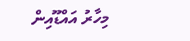މިހާރު އައްޑޫއިން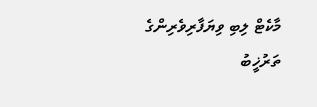މާކެޓް ލިބި ވިޔަފާރިވެރިންގެ ތަރުޚީބު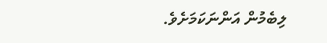ލިބެމުން އަންނަކަމަށެވެ.